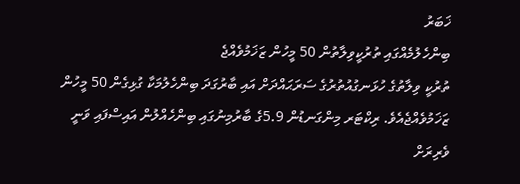ޚަބަރު
ބިންހެލުމެއްގައި ތުރުކީވިލާތުން 50 މީހުން ޒަޚަމުވެއްޖެ
ތުރުކީ ވިލާތުގެ ހުޅަނގުއުތުރުގެ ސަރަޙައްދަށް އައި ބާރުގަދަ ބިންހެލުމަކާ ގުޅިގެން 50 މީހުން ޒަޚަމުވެއްޖެއެވެ. ރިކްޓަރ މިންގަނޑުން 5.9ގެ ބާރުމިނުގައި ބިންހެއްލުން އައިސްފައި ވަނީ ވެރިރަށް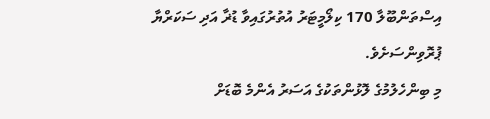އިސްތަންބޫލާ 170 ކިލޯމީޓަރު އުތުރުގައިވާ ޑުޜާ އަދި ސަކަރްޔާ ޕުރޮވިންސަށެވެ.
މި ބިންހެލުމުގެ ލޮޅުންތަކުގެ އަސަރު އެންމެ ބޮޑަށް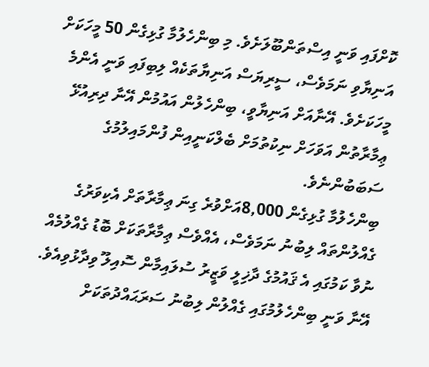ކޮށްފައި ވަނީ އިސްތަންބޫލަށެވެ. މި ބިންހެލުމާ ގުޅިގެން 50 މީހަކަށް އަނިޔާވި ނަމަވެސް، ސީރިޔަސް އަނިޔާތަކެއް ލިބިފައި ވަނީ އެންމެ މީހަކަށެވެ. އޭނާއަށް އަނިޔާވީ، ބިންހެލުން އައުމުން އޭނާ ދިރިއުޅޭ ޢިމާރާތުން އަވަހަށް ނިކުތުމަށް ބެލްކަނީއިން ފުންމައިލުމުގެ ސަބަބުންނެވެ.
ބިންހެލުމާ ގުޅިގެން 8,000އަށްވުރެ ގިނަ ޢިމާރާތަށް އެކިވަރުގެ ގެއްލުންތައް ލިބުނު ނަމަވެސް، އެއްވެސް ޢިމާރާތަކަށް ބޮޑު ގެއްލުމެއް ނުވާ ކަމުގައި އެ ޤައުމުގެ ދާޚިލީ ވަޒީރު ސުލައިމާން ސޮއިލޫ ވިދާޅުވިއެވެ. އޭނާ ވަނީ ބިންހެލުމުގައި ގެއްލުން ލިބުނު ސަރަޙައްދުތަކަށް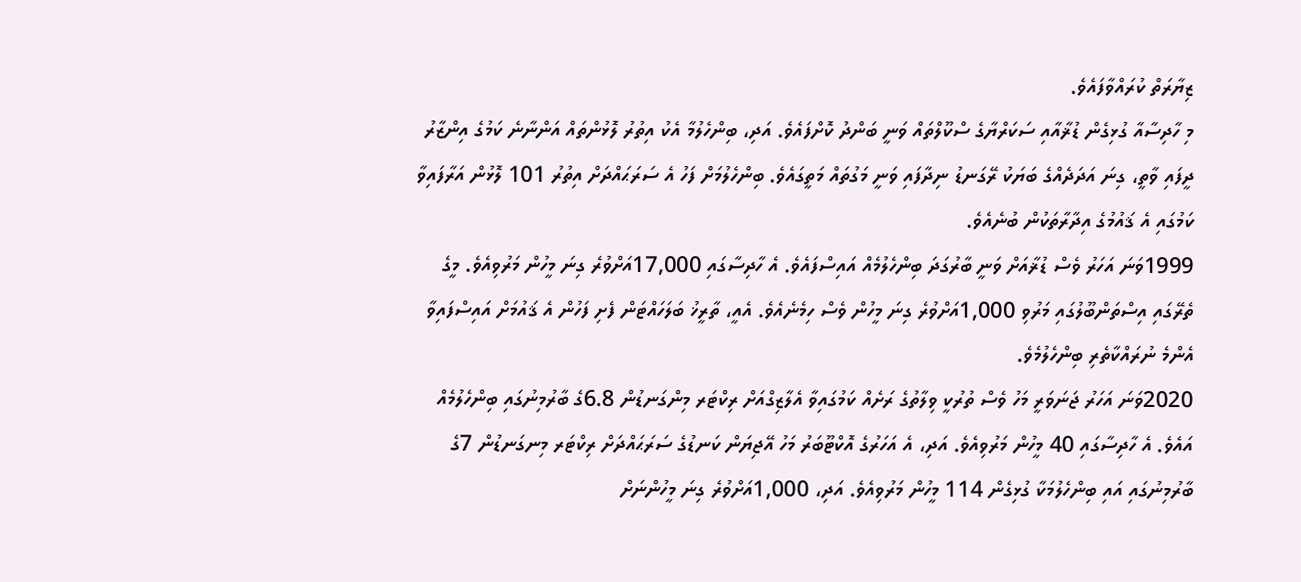ޒިޔާރަތް ކުރައްވާފައެވެ.
މި ހާދިސާއާ ގުޅިގެން ޑުޜާއާއި ސަކަރްޔާގެ ސްކޫލްތައް ވަނީ ބަންދު ކޮށްފައެވެ. އަދި، ބިންހެލުމާ އެކު އިތުރު ލޮޅުންތައް އަންނާނެ ކަމުގެ އިންޒާރު ދީފައި ވާތީ، ގިނަ އަދަދެއްގެ ބަޔަކު ރޭގަނޑު ނިދާފައި ވަނީ މަގުތައް މަތީގައެވެ. ބިންހެލުމަށް ފަހު އެ ސަރަޙައްދަށް އިތުރު 101 ލޮޅުން އަރާފައިވާ ކަމުގައި އެ ޤައުމުގެ އިދާރާތަކުން ބުނެއެވެ.
1999ވަނަ އަހަރު ވެސް ޑުޜާއަށް ވަނީ ބާރުގަދަ ބިންހެލުމެއް އައިސްފައެވެ. އެ ހާދިސާގައި 17,000އަށްވުރެ ގިނަ މީހުން މަރުވިއެވެ. މީގެ ތެރޭގައި އިސްތަންބޫލުގައި މަރުވި 1,000އަށްވުރެ ގިނަ މީހުން ވެސް ހިމެނެއެވެ. އެއީ، ތާރީޚު ބަލަހައްޓަން ފެށި ފަހުން އެ ޤައުމަށް އައިސްފައިވާ އެންމެ ނުރައްކާތެރި ބިންހެލުމެވެ.
2020ވަނަ އަހަރު ޖަނަވަރީ މަހު ވެސް ތުރުކީ ވިލާތުގެ ރަށެއް ކަމުގައިވާ އެލާޒިގްއަށް ރިކްޓަރ މިންގަނޑުން 6.8ގެ ބާރުމިނުގައި ބިންހެލުމެއް އައެވެ. އެ ހާދިސާގައި 40 މީހުން މަރުވިއެވެ. އަދި، އެ އަހަރުގެ އޮކްޓޫބަރު މަހު އޭޖިޔަން ކަނޑުގެ ސަރަޙައްދަށް ރިކްޓަރ މިނގަނޑުން 7ގެ ބާރުމިނުގައި އައި ބިންހެލުމަކާ ގުޅިގެން 114 މީހުން މަރުވިއެވެ. އަދި، 1,000އަށްވުރެ ގިނަ މީހުންނަށް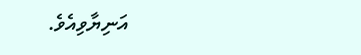އަނިޔާވިއެވެ.